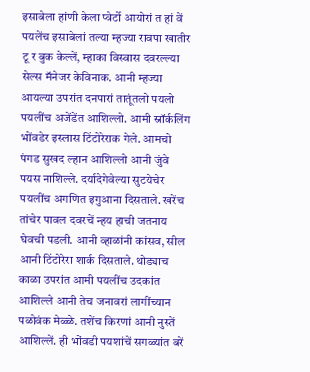इसाबेला हांणी केला प्वेर्टो आयोरां त हां वें पयलेंच इसाबेलां तल्या म्हज्या रावपा खातीर टू र बुक केल्लें, म्हाका विस्वास दवरल्ल्या सेल्स मॅनेजर केविनाक. आनी म्हज्या आयल्या उपरांत दनपारां तातूंतलो पयलो पयलींच अजेंडेंत आशिल्लो. आमी स्नॉर्कलिंग भोंवडेर इस्लास टिंटोरेराक गेले. आमचो पंगड सुखद ल्हान आशिल्लो आनी जुंवे पयस नाशिल्ले. दर्यादेगेवेल्या सुटयेचेर पयलींच अगणित इगुआना दिसताले. खरेंच तांचेर पावल दवरचें न्हय हाची जतनाय घेवची पडली. आनी व्हाळांनी कांसव, सील आनी टिंटोरेरा शार्क दिसताले. थोड्याच काळा उपरांत आमी पयलींच उदकांत आशिल्ले आनी तेच जनावरां लागींच्यान पळोवंक मेळ्ळे. तशेंच किरणां आनी नुस्तें आशिल्लें. ही भोंवडी पयशांचें सगळ्यांत बरें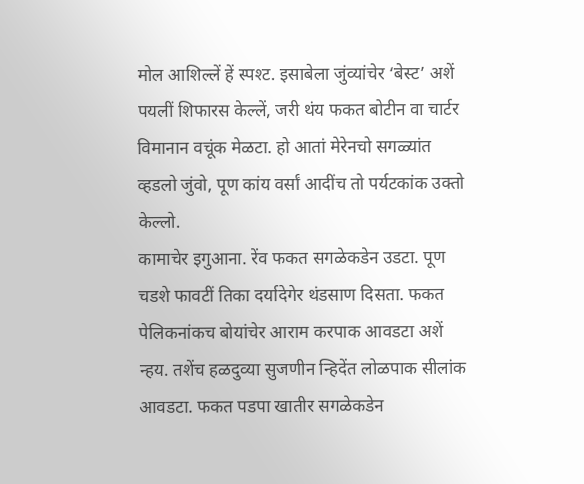मोल आशिल्लें हें स्पश्ट. इसाबेला जुंव्यांचेर ‘बेस्ट’ अशें पयलीं शिफारस केल्लें, जरी थंय फकत बोटीन वा चार्टर विमानान वचूंक मेळटा. हो आतां मेरेनचो सगळ्यांत व्हडलो जुंवो, पूण कांय वर्सां आदींच तो पर्यटकांक उक्तो केल्लो.
कामाचेर इगुआना. रेंव फकत सगळेकडेन उडटा. पूण चडशे फावटीं तिका दर्यादेगेर थंडसाण दिसता. फकत पेलिकनांकच बोयांचेर आराम करपाक आवडटा अशें न्हय. तशेंच हळदुव्या सुजणीन न्हिदेंत लोळपाक सीलांक आवडटा. फकत पडपा खातीर सगळेकडेन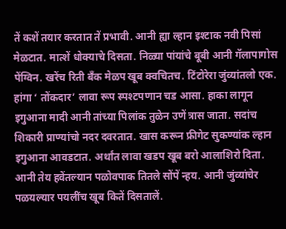तें कशें तयार करतात तें प्रभावी. आनी ह्या ल्हान इश्टाक नवी पिसां मेळटात. मात्शें धोक्याचे दिसता. निळ्या पांयांचे बूबी आनी गॅलापागोस पेंग्विन. खरेंच रिती बँक मेळप खूब क्वचितच. टिंटोरेरा जुंव्यांतलो एक. हांगा ‘ तोंकदार’ लावा रूप स्पश्टपणान चड आसा. हाका लागून इगुआना मादी आनी तांच्या पिलांक तुळेन उणें त्रास जाता. सदांच शिकारी प्राण्यांचो नदर दवरतात. खास करून फ्रीगेट सुकण्यांक ल्हान इगुआना आवडटात. अर्थांत लावा खडप खूब बरो आलाशिरो दिता. आनी तेय हवेंतल्यान पळोवपाक तितले सोंपें न्हय. आनी जुंव्यांचेर पळयल्यार पयलींच खूब कितें दिसतालें.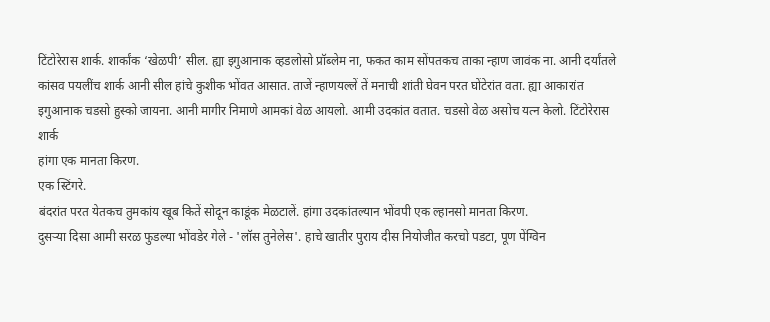टिंटोरेरास शार्क. शार्कांक ‘खेळपी’ सील. ह्या इगुआनाक व्हडलोसो प्रॉब्लेम ना, फकत काम सोंपतकच ताका न्हाण जावंक ना. आनी दर्यांतले कांसव पयलींच शार्क आनी सील हांचे कुशीक भोंवत आसात. ताजें न्हाणयल्लें तें मनाची शांती घेवन परत घोंटेरांत वता. ह्या आकारांत इगुआनाक चडसो हुस्को जायना. आनी मागीर निमाणे आमकां वेळ आयलो. आमी उदकांत वतात. चडसो वेळ असोच यत्न केलो. टिंटोरेरास शार्क
हांगा एक मानता किरण.
एक स्टिंगरे.
बंदरांत परत येतकच तुमकांय खूब कितें सोदून काडूंक मेळटालें. हांगा उदकांतल्यान भोंवपी एक ल्हानसो मानता किरण.
दुसऱ्या दिसा आमी सरळ फुडल्या भोंवडेर गेले - 'लॉस तुनेलेस'. हाचे खातीर पुराय दीस नियोजीत करचो पडटा, पूण पेंग्विन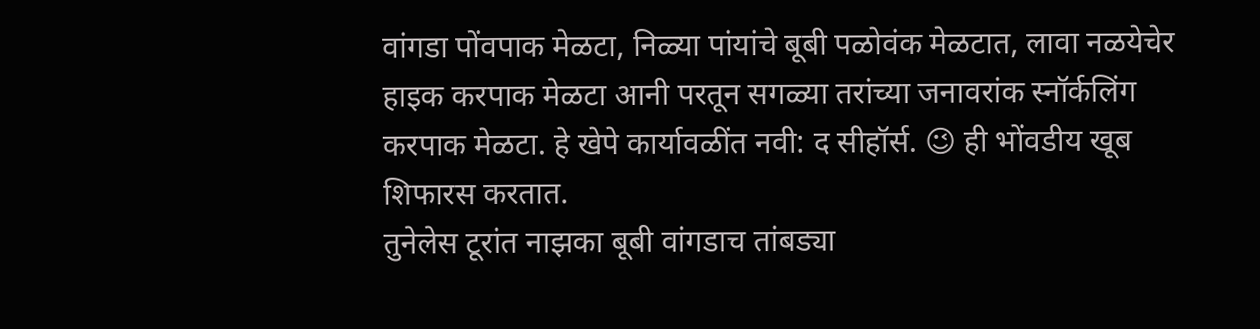वांगडा पोंवपाक मेळटा, निळ्या पांयांचे बूबी पळोवंक मेळटात, लावा नळयेचेर हाइक करपाक मेळटा आनी परतून सगळ्या तरांच्या जनावरांक स्नॉर्कलिंग करपाक मेळटा. हे खेपे कार्यावळींत नवी: द सीहॉर्स. 😉 ही भोंवडीय खूब शिफारस करतात.
तुनेलेस टूरांत नाझका बूबी वांगडाच तांबड्या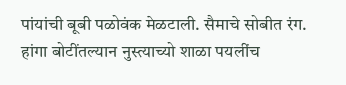पांयांची बूबी पळोवंक मेळटाली. सैमाचे सोबीत रंग. हांगा बोटींतल्यान नुस्त्याच्यो शाळा पयलींच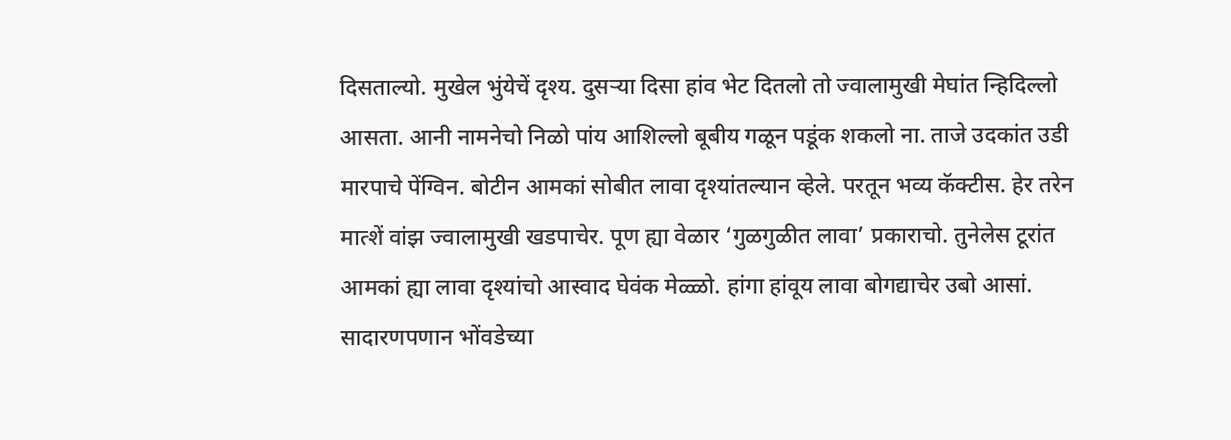दिसताल्यो. मुखेल भुंयेचें दृश्य. दुसऱ्या दिसा हांव भेट दितलो तो ज्वालामुखी मेघांत न्हिदिल्लो आसता. आनी नामनेचो निळो पांय आशिल्लो बूबीय गळून पडूंक शकलो ना. ताजे उदकांत उडी मारपाचे पेंग्विन. बोटीन आमकां सोबीत लावा दृश्यांतल्यान व्हेले. परतून भव्य कॅक्टीस. हेर तरेन मात्शें वांझ ज्वालामुखी खडपाचेर. पूण ह्या वेळार ‘गुळगुळीत लावा’ प्रकाराचो. तुनेलेस टूरांत आमकां ह्या लावा दृश्यांचो आस्वाद घेवंक मेळ्ळो. हांगा हांवूय लावा बोगद्याचेर उबो आसां. सादारणपणान भोंवडेच्या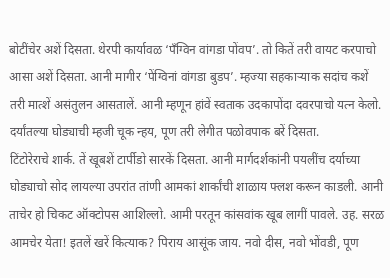बोटींचेर अशें दिसता. थेरपी कार्यावळ ‘पॅंग्विन वांगडा पोंवप’. तो कितें तरी वायट करपाचो आसा अशें दिसता. आनी मागीर ‘पेंग्विनां वांगडा बुडप’. म्हज्या सहकाऱ्याक सदांच कशें तरी मात्शें असंतुलन आसतालें. आनी म्हणून हांवें स्वताक उदकापोंदा दवरपाचो यत्न केलो. दर्यांतल्या घोड्याची म्हजी चूक न्हय, पूण तरी लेगीत पळोवपाक बरें दिसता.
टिंटोरेराचे शार्क. तें खूबशें टार्पीडो सारकें दिसता. आनी मार्गदर्शकांनी पयलींच दर्याच्या घोड्याचो सोद लायल्या उपरांत तांणी आमकां शार्कांची शाळाय फ्लश करून काडली. आनी ताचेर हो चिकट ऑक्टोपस आशिल्लो. आमी परतून कांसवांक खूब लागीं पावले. उह. सरळ आमचेर येता! इतलें खरें कित्याक? पिराय आसूंक जाय. नवो दीस, नवो भोंवडी, पूण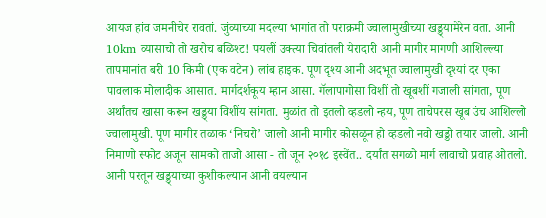आयज हांव जमनीचेर रावतां. जुंव्याच्या मदल्या भागांत तो पराक्रमी ज्वालामुखीच्या खड्ड्यामेरेन वता. आनी 10km व्यासाचो तो खरोच बळिश्ट! पयलीं उक्त्या चिवांतली येरादारी आनी मागीर मागणी आशिल्ल्या तापमानांत बरी 10 किमी (एक वटेन) लांब हाइक. पूण दृश्य आनी अदभूत ज्वालामुखी दृश्यां दर एका पावलाक मोलादीक आसात. मार्गदर्शकूय म्हान आसा. गॅलापागोसा विशीं तो खूबशीं गजाली सांगता, पूण अर्थांतच खासा करून खड्ड्या विशींय सांगता. मुळांत तो इतलो व्हडलो न्हय, पूण ताचेपरस खूब उंच आशिल्लो ज्वालामुखी. पूण मागीर तळाक ‘निचरो’ जालो आनी मागीर कोसळून हो व्हडलो नवो खड्डो तयार जालो. आनी निमाणो स्फोट अजून सामको ताजो आसा - तो जून २०१८ इस्वेंत.. दर्यांत सगळो मार्ग लावाचो प्रवाह ओतलो. आनी परतून खड्ड्याच्या कुशीकल्यान आनी वयल्यान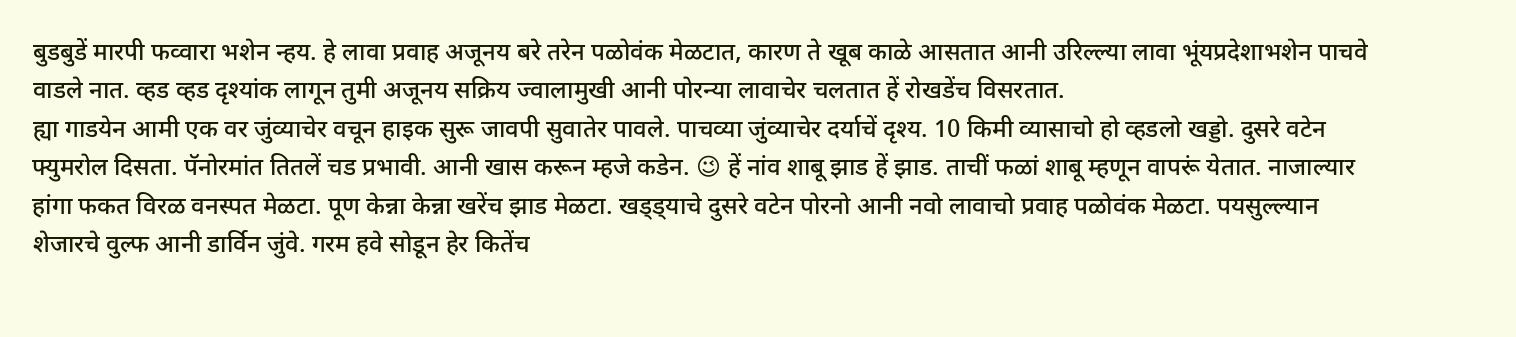बुडबुडें मारपी फव्वारा भशेन न्हय. हे लावा प्रवाह अजूनय बरे तरेन पळोवंक मेळटात, कारण ते खूब काळे आसतात आनी उरिल्ल्या लावा भूंयप्रदेशाभशेन पाचवे वाडले नात. व्हड व्हड दृश्यांक लागून तुमी अजूनय सक्रिय ज्वालामुखी आनी पोरन्या लावाचेर चलतात हें रोखडेंच विसरतात.
ह्या गाडयेन आमी एक वर जुंव्याचेर वचून हाइक सुरू जावपी सुवातेर पावले. पाचव्या जुंव्याचेर दर्याचें दृश्य. 10 किमी व्यासाचो हो व्हडलो खड्डो. दुसरे वटेन फ्युमरोल दिसता. पॅनोरमांत तितलें चड प्रभावी. आनी खास करून म्हजे कडेन. 😉 हें नांव शाबू झाड हें झाड. ताचीं फळां शाबू म्हणून वापरूं येतात. नाजाल्यार हांगा फकत विरळ वनस्पत मेळटा. पूण केन्ना केन्ना खरेंच झाड मेळटा. खड्ड्याचे दुसरे वटेन पोरनो आनी नवो लावाचो प्रवाह पळोवंक मेळटा. पयसुल्ल्यान शेजारचे वुल्फ आनी डार्विन जुंवे. गरम हवे सोडून हेर कितेंच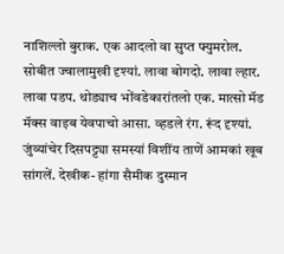नाशिल्लो बुराक. एक आदलो वा सुप्त फ्युमरोल. सोबीत ज्वालामुखी दृश्यां. लावा बोगदो. लावा ल्हार. लावा पडप. थोड्याच भोंवडेकारांतलो एक. मात्सो मॅड मॅक्स वाइब येवपाचो आसा. व्हडले रंग. रूंद दृश्यां.
जुंव्यांचेर दिसपट्ट्या समस्यां विशींय ताणें आमकां खूब सांगलें. देखीक- हांगा सैमीक दुस्मान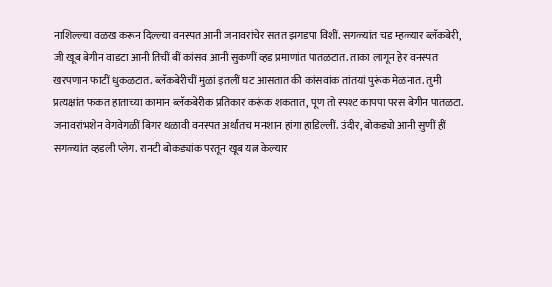नाशिल्ल्या वळख करून दिल्ल्या वनस्पत आनी जनावरांचेर सतत झगडपा विशीं. सगळ्यांत चड म्हळ्यार ब्लॅकबेरी, जी खूब बेगीन वाडटा आनी तिचीं बीं कांसव आनी सुकणीं व्हड प्रमाणांत पातळटात. ताका लागून हेर वनस्पत खरपणान फाटीं धुकळटात. ब्लॅकबेरीचीं मुळां इतलीं घट आसतात की कांसवांक तांतयां पुरूंक मेळनात. तुमी प्रत्यक्षांत फकत हाताच्या कामान ब्लॅकबेरीक प्रतिकार करूंक शकतात, पूण तो स्पश्ट कापपा परस बेगीन पातळटा.
जनावरांभशेन वेगवेगळीं बिगर थळावी वनस्पत अर्थांतच मनशान हांगा हाडिल्लीं. उंदीर, बोकड्यो आनी सुणीं हीं सगळ्यांत व्हडली प्लेग. रानटी बोकड्यांक परतून खूब यत्न केल्यार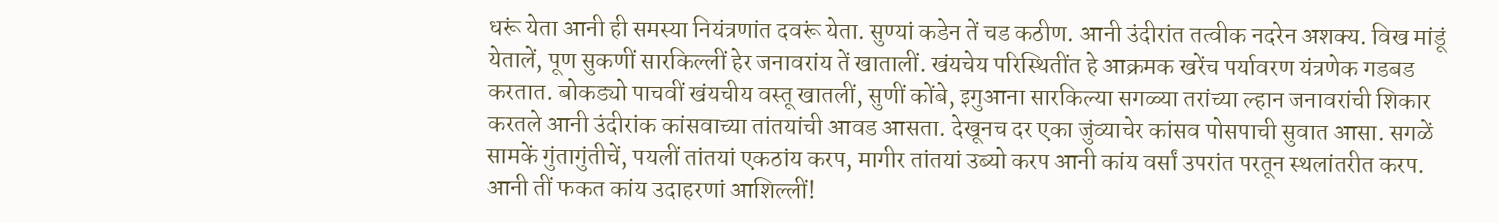धरूं येता आनी ही समस्या नियंत्रणांत दवरूं येता. सुण्यां कडेन तें चड कठीण. आनी उंदीरांत तत्वीक नदरेन अशक्य. विख मांडूं येतालें, पूण सुकणीं सारकिल्लीं हेर जनावरांय तें खातालीं. खंयचेय परिस्थितींत हे आक्रमक खरेंच पर्यावरण यंत्रणेक गडबड करतात. बोकड्यो पाचवीं खंयचीय वस्तू खातलीं, सुणीं कोंबे, इगुआना सारकिल्या सगळ्या तरांच्या ल्हान जनावरांची शिकार करतले आनी उंदीरांक कांसवाच्या तांतयांची आवड आसता. देखूनच दर एका जुंव्याचेर कांसव पोसपाची सुवात आसा. सगळें सामकें गुंतागुंतीचें, पयलीं तांतयां एकठांय करप, मागीर तांतयां उब्यो करप आनी कांय वर्सां उपरांत परतून स्थलांतरीत करप.
आनी तीं फकत कांय उदाहरणां आशिल्लीं!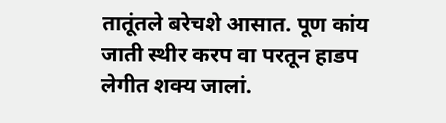तातूंतले बरेचशे आसात. पूण कांय जाती स्थीर करप वा परतून हाडप लेगीत शक्य जालां.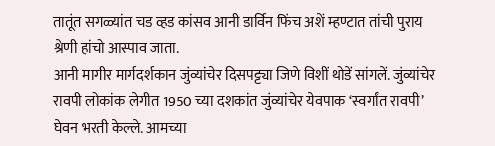तातूंत सगळ्यांत चड व्हड कांसव आनी डार्विन फिंच अशें म्हण्टात तांची पुराय श्रेणी हांचो आस्पाव जाता.
आनी मागीर मार्गदर्शकान जुंव्यांचेर दिसपट्ट्या जिणे विशीं थोडें सांगलें. जुंव्यांचेर रावपी लोकांक लेगीत 1950 च्या दशकांत जुंव्यांचेर येवपाक ‘स्वर्गांत रावपी’ घेवन भरती केल्ले. आमच्या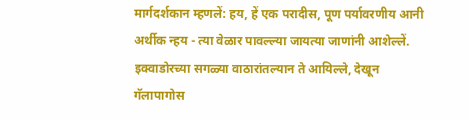मार्गदर्शकान म्हणलें: हय, हें एक परादीस, पूण पर्यावरणीय आनी अर्थीक न्हय - त्या वेळार पावल्ल्या जायत्या जाणांनी आशेल्लें. इक्वाडोरच्या सगळ्या वाठारांतल्यान ते आयिल्ले, देखून गॅलापागोस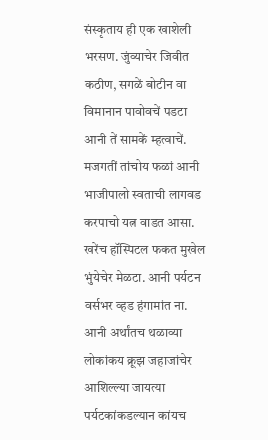संस्कृताय ही एक खाशेली भरसण. जुंव्याचेर जिवीत कठीण, सगळें बोटीन वा विमानान पावोवचें पडटा आनी तें सामकें म्हत्वाचें. मजगतीं तांचोय फळां आनी भाजीपालो स्वताची लागवड करपाचो यत्न वाडत आसा. खरेंच हॉस्पिटल फकत मुखेल भुंयेचेर मेळटा. आनी पर्यटन वर्सभर व्हड हंगामांत ना. आनी अर्थांतच थळाव्या लोकांकय क्रूझ जहाजांचेर आशिल्ल्या जायत्या पर्यटकांकडल्यान कांयच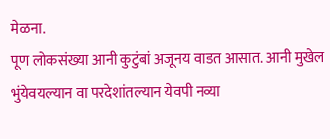मेळना.
पूण लोकसंख्या आनी कुटुंबां अजूनय वाडत आसात. आनी मुखेल भुंयेवयल्यान वा परदेशांतल्यान येवपी नव्या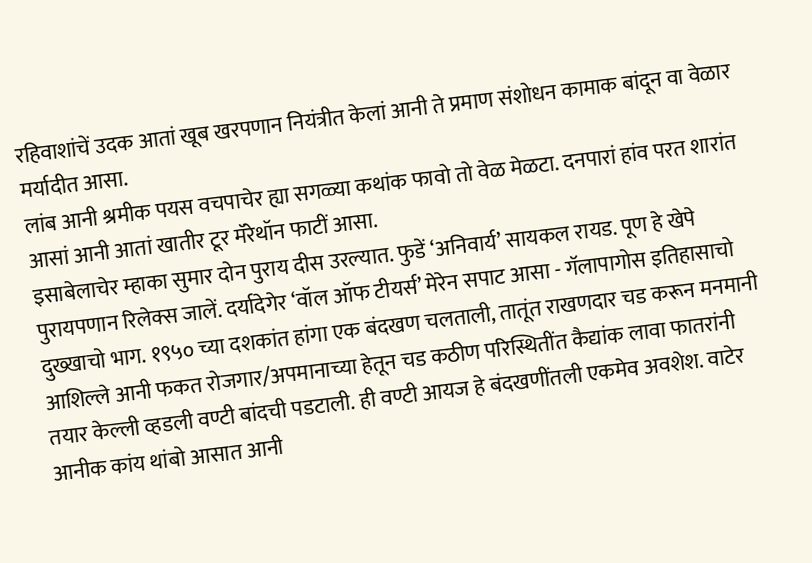रहिवाशांचें उदक आतां खूब खरपणान नियंत्रीत केलां आनी ते प्रमाण संशोधन कामाक बांदून वा वेळार मर्यादीत आसा.
लांब आनी श्रमीक पयस वचपाचेर ह्या सगळ्या कथांक फावो तो वेळ मेळटा. दनपारां हांव परत शारांत आसां आनी आतां खातीर टूर मॅरेथॉन फाटीं आसा.
इसाबेलाचेर म्हाका सुमार दोन पुराय दीस उरल्यात. फुडें ‘अनिवार्य’ सायकल रायड. पूण हे खेपे पुरायपणान रिलेक्स जालें. दर्यादेगेर ‘वॉल ऑफ टीयर्स’ मेरेन सपाट आसा - गॅलापागोस इतिहासाचो दुख्खाचो भाग. १९५० च्या दशकांत हांगा एक बंदखण चलताली, तातूंत राखणदार चड करून मनमानी आशिल्ले आनी फकत रोजगार/अपमानाच्या हेतून चड कठीण परिस्थितींत कैद्यांक लावा फातरांनी तयार केल्ली व्हडली वण्टी बांदची पडटाली. ही वण्टी आयज हे बंदखणींतली एकमेव अवशेश. वाटेर आनीक कांय थांबो आसात आनी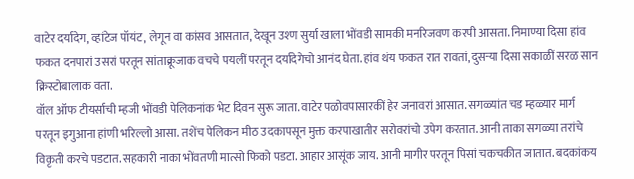वाटेर दर्यादेग, व्हांटेज पॉयंट, लेगून वा कांसव आसतात, देखून उश्ण सुर्या खाला भोंवडी सामकी मनरिजवण करपी आसता. निमाण्या दिसा हांव फकत दनपारां उसरां परतून सांताक्रूजाक वचचे पयलीं परतून दर्यादेगेचो आनंद घेता. हांव थंय फकत रात रावतां, दुसऱ्या दिसा सकाळीं सरळ सान क्रिस्टोबालाक वता.
वॉल ऑफ टीयर्साची म्हजी भोंवडी पेलिकनांक भेट दिवन सुरू जाता. वाटेर पळोवपासारकीं हेर जनावरां आसात. सगळ्यांत चड म्हळ्यार मार्ग परतून इगुआना हांणी भरिल्लो आसा. तशेंच पेलिकन मीठ उदकापसून मुक्त करपाखातीर सरोवरांचो उपेग करतात. आनी ताका सगळ्या तरांचे विकृती करचे पडटात. सहकारी नाका भोंवतणी मात्सो फिको पडटा. आहार आसूंक जाय. आनी मागीर परतून पिसां चकचकीत जातात. बदकांकय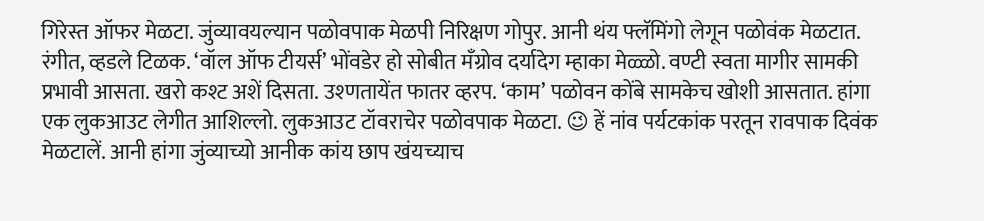गिरेस्त ऑफर मेळटा. जुंव्यावयल्यान पळोवपाक मेळपी निरिक्षण गोपुर. आनी थंय फ्लॅमिंगो लेगून पळोवंक मेळटात. रंगीत, व्हडले टिळक. ‘वॉल ऑफ टीयर्स’ भोंवडेर हो सोबीत मॅंग्रोव दर्यादेग म्हाका मेळ्ळो. वण्टी स्वता मागीर सामकी प्रभावी आसता. खरो कश्ट अशें दिसता. उश्णतायेंत फातर व्हरप. ‘काम’ पळोवन कोंबे सामकेच खोशी आसतात. हांगा एक लुकआउट लेगीत आशिल्लो. लुकआउट टॉवराचेर पळोवपाक मेळटा. 😉 हें नांव पर्यटकांक परतून रावपाक दिवंक मेळटालें. आनी हांगा जुंव्याच्यो आनीक कांय छाप खंयच्याच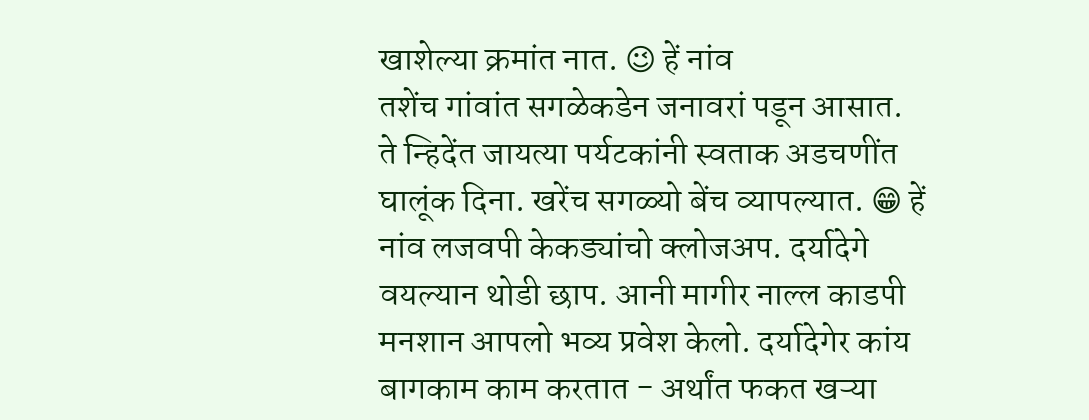खाशेल्या क्रमांत नात. 😉 हें नांव
तशेंच गांवांत सगळेकडेन जनावरां पडून आसात. ते न्हिदेंत जायत्या पर्यटकांनी स्वताक अडचणींत घालूंक दिना. खरेंच सगळ्यो बेंच व्यापल्यात. 😁 हें नांव लजवपी केकड्यांचो क्लोजअप. दर्यादेगे वयल्यान थोडी छाप. आनी मागीर नाल्ल काडपी मनशान आपलो भव्य प्रवेश केलो. दर्यादेगेर कांय बागकाम काम करतात - अर्थांत फकत खऱ्या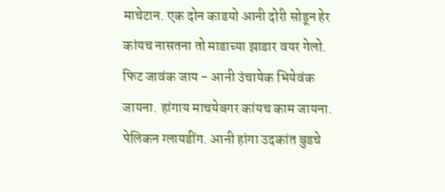माचेटान. एक दोन काडयो आनी दोरी सोडून हेर कांयच नासतना तो माडाच्या झाडार वयर गेलो. फिट जावंक जाय - आनी उंचायेक भियेवंक जायना. हांगाय माचयेबगर कांयच काम जायना. पेलिकन ग्लायडींग. आनी हांगा उदकांत बुडचे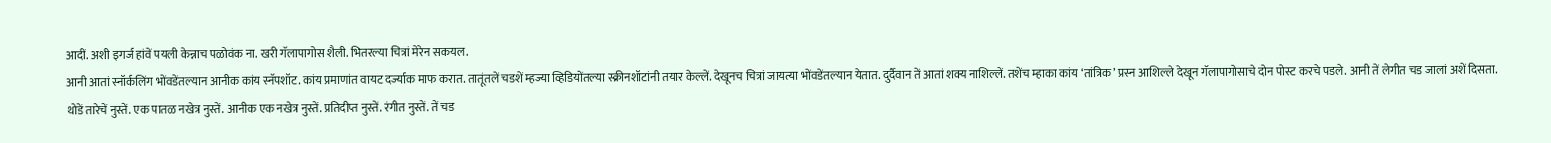आदीं. अशी इगर्ज हांवें पयली केन्नाच पळोवंक ना. खरी गॅलापागोस शैली. भितरल्या चित्रां मेरेन सकयल.
आनी आतां स्नॉर्कलिंग भोंवडेंतल्यान आनीक कांय स्नॅपशॉट. कांय प्रमाणांत वायट दर्ज्याक माफ करात. तातूंतलें चडशें म्हज्या व्हिडियोंतल्या स्क्रीनशॉटांनी तयार केल्लें. देखूनच चित्रां जायत्या भोंवडेंतल्यान येतात. दुर्दैवान तें आतां शक्य नाशिल्लें. तशेंच म्हाका कांय ‘तांत्रिक’ प्रस्न आशिल्ले देखून गॅलापागोसाचे दोन पोस्ट करचे पडले. आनी तें लेगीत चड जालां अशें दिसता.
थोडें तारेचें नुस्तें. एक पातळ नखेत्र नुस्तें. आनीक एक नखेत्र नुस्तें. प्रतिदीप्त नुस्तें. रंगीत नुस्तें. तें चड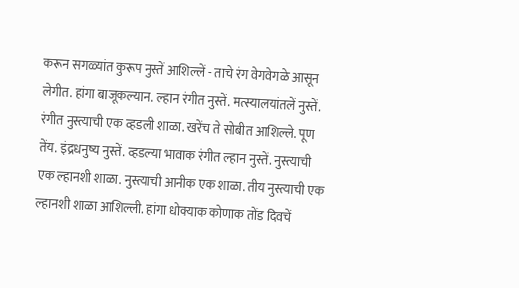करून सगळ्यांत कुरूप नुस्तें आशिल्लें - ताचे रंग वेगवेगळे आसून लेगीत. हांगा बाजूकल्यान. ल्हान रंगीत नुस्तें. मत्स्यालयांतलें नुस्तें. रंगीत नुस्त्याची एक व्हडली शाळा. खरेंच ते सोबीत आशिल्ले. पूण तेंय. इंद्रधनुष्य नुस्तें. व्हडल्या भावाक रंगीत ल्हान नुस्तें. नुस्त्याची एक ल्हानशी शाळा. नुस्त्याची आनीक एक शाळा. तीय नुस्त्याची एक ल्हानशी शाळा आशिल्ली. हांगा धोक्याक कोणाक तोंड दिवचें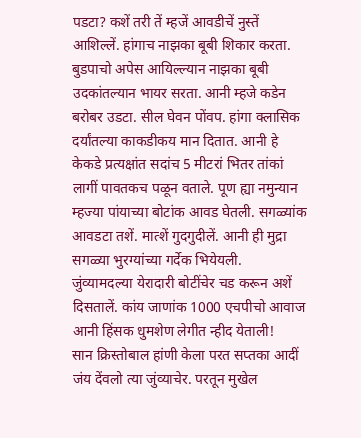पडटा? कशें तरी तें म्हजें आवडीचें नुस्तें आशिल्लें. हांगाच नाझका बूबी शिकार करता. बुडपाचो अपेस आयिल्ल्यान नाझका बूबी उदकांतल्यान भायर सरता. आनी म्हजे कडेन बरोबर उडटा. सील घेवन पोंवप. हांगा क्लासिक दर्यांतल्या काकडीकय मान दितात. आनी हे केकडे प्रत्यक्षांत सदांच 5 मीटरां भितर तांकां लागीं पावतकच पळून वताले. पूण ह्या नमुन्यान म्हज्या पांयाच्या बोटांक आवड घेतली. सगळ्यांक आवडटा तशें. मात्शें गुदगुदीलें. आनी ही मुद्रा सगळ्या भुरग्यांच्या गर्देक भियेयली.
जुंव्यामदल्या येरादारी बोटींचेर चड करून अशें दिसतालें. कांय जाणांक 1000 एचपीचो आवाज आनी हिंसक धुमशेण लेगीत न्हीद येताली!
सान क्रिस्तोबाल हांणी केला परत सप्तका आदीं जंय देंवलो त्या जुंव्याचेर. परतून मुखेल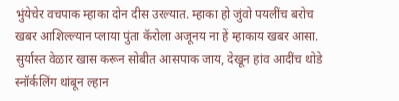भुंयेचेर वचपाक म्हाका दोन दीस उरल्यात. म्हाका हो जुंवो पयलींच बरोच खबर आशिल्ल्यान प्लाया पुंता कॅरोला अजूनय ना हें म्हाकाय खबर आसा. सुर्यास्त वेळार खास करून सोबीत आसपाक जाय, देखून हांव आदींच थोडे स्नॉर्कलिंग थांबून ल्हान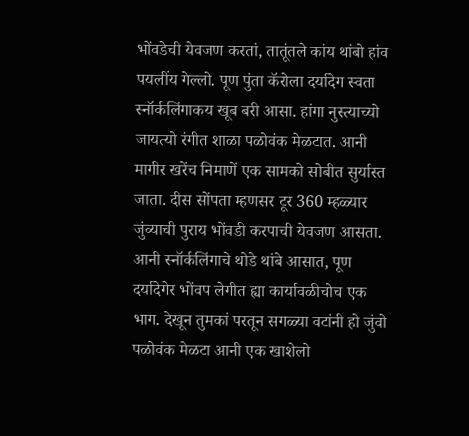भोंवडेची येवजण करतां, तातूंतले कांय थांबो हांव पयलींय गेल्लो. पूण पुंता कॅरोला दर्यादेग स्वता स्नॉर्कलिंगाकय खूब बरी आसा. हांगा नुस्त्याच्यो जायत्यो रंगीत शाळा पळोवंक मेळटात. आनी मागीर खरेंच निमाणें एक सामको सोबीत सुर्यास्त जाता. दीस सोंपता म्हणसर टूर 360 म्हळ्यार जुंव्याची पुराय भोंवडी करपाची येवजण आसता. आनी स्नॉर्कलिंगाचे थोडे थांबे आसात, पूण दर्यादेगेर भोंवप लेगीत ह्या कार्यावळीचोच एक भाग. देखून तुमकां परतून सगळ्या वटांनी हो जुंवो पळोवंक मेळटा आनी एक खाशेलो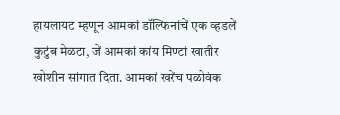हायलायट म्हणून आमकां डॉल्फिनांचें एक व्हडलें कुटुंब मेळटा, जें आमकां कांय मिण्टां खातीर खोशीन सांगात दिता. आमकां खरेंच पळोवंक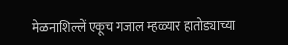मेळनाशिल्लें एकूच गजाल म्हळ्यार हातोड्याच्या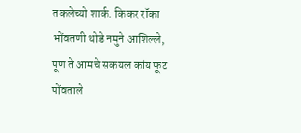तकलेच्यो शार्क. किकर रॉका भोंवतणी थोडे नमुने आशिल्ले, पूण ते आमचे सकयल कांय फूट पोंवताले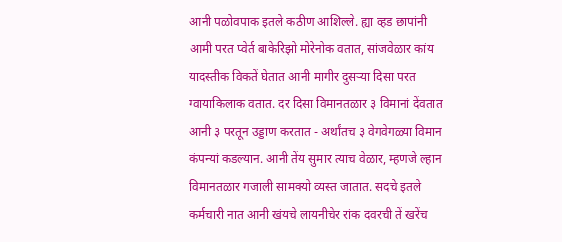आनी पळोवपाक इतले कठीण आशिल्ले. ह्या व्हड छापांनी आमी परत प्वेर्त बाकेरिझो मोरेनोक वतात, सांजवेळार कांय यादस्तीक विकतें घेतात आनी मागीर दुसऱ्या दिसा परत ग्वायाकिलाक वतात. दर दिसा विमानतळार ३ विमानां देंवतात आनी ३ परतून उड्डाण करतात - अर्थांतच ३ वेगवेगळ्या विमान कंपन्यां कडल्यान. आनी तेंय सुमार त्याच वेळार, म्हणजे ल्हान विमानतळार गजाली सामक्यो व्यस्त जातात. सदचे इतले कर्मचारी नात आनी खंयचे लायनीचेर रांक दवरची तें खरेंच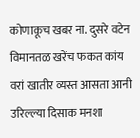कोणाकूच खबर ना. दुसरे वटेन विमानतळ खरेंच फकत कांय वरां खातीर व्यस्त आसता आनी उरिल्ल्या दिसाक मनशा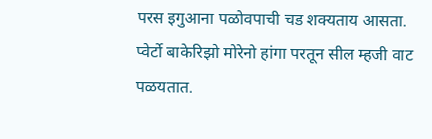परस इगुआना पळोवपाची चड शक्यताय आसता.
प्वेर्टो बाकेरिझो मोरेनो हांगा परतून सील म्हजी वाट पळयतात.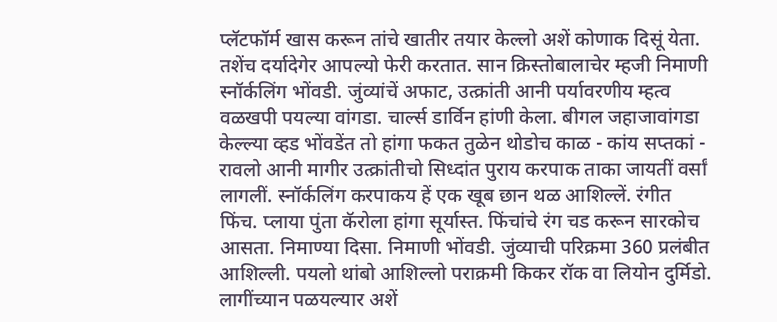प्लॅटफॉर्म खास करून तांचे खातीर तयार केल्लो अशें कोणाक दिसूं येता. तशेंच दर्यादेगेर आपल्यो फेरी करतात. सान क्रिस्तोबालाचेर म्हजी निमाणी स्नॉर्कलिंग भोंवडी. जुंव्यांचें अफाट, उत्क्रांती आनी पर्यावरणीय म्हत्व वळखपी पयल्या वांगडा. चार्ल्स डार्विन हांणी केला. बीगल जहाजावांगडा केल्ल्या व्हड भोंवडेंत तो हांगा फकत तुळेन थोडोच काळ - कांय सप्तकां - रावलो आनी मागीर उत्क्रांतीचो सिध्दांत पुराय करपाक ताका जायतीं वर्सां लागलीं. स्नॉर्कलिंग करपाकय हें एक खूब छान थळ आशिल्लें. रंगीत फिंच. प्लाया पुंता कॅरोला हांगा सूर्यास्त. फिंचांचे रंग चड करून सारकोच आसता. निमाण्या दिसा. निमाणी भोंवडी. जुंव्याची परिक्रमा 360 प्रलंबीत आशिल्ली. पयलो थांबो आशिल्लो पराक्रमी किकर रॉक वा लियोन दुर्मिडो. लागींच्यान पळयल्यार अशें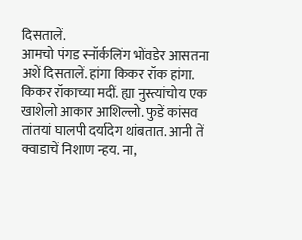दिसतालें.
आमचो पंगड स्नॉर्कलिंग भोंवडेर आसतना अशें दिसतालें. हांगा किकर रॉक हांगा.
किकर रॉकाच्या मदीं. ह्या नुस्त्यांचोय एक खाशेलो आकार आशिल्लो. फुडें कांसव तांतयां घालपी दर्यादेग थांबतात. आनी तें क्वाडाचें निशाण न्हय. ना,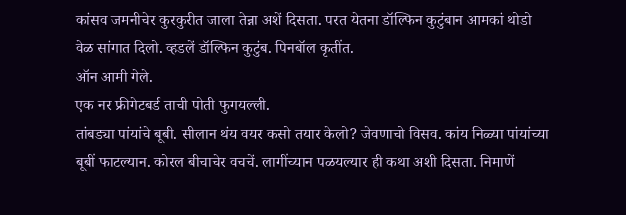कांसव जमनीचेर कुरकुरीत जाला तेन्ना अशें दिसता. परत येतना डॉल्फिन कुटुंबान आमकां थोडो वेळ सांगात दिलो. व्हडलें डॉल्फिन कुटुंब. पिनबॉल कृतींत.
ऑन आमी गेले.
एक नर फ्रीगेटबर्ड ताची पोती फुगयल्ली.
तांबड्या पांयांचे बूबी. सीलान थंय वयर कसो तयार केलो? जेवणाचो विसव. कांय निळ्या पांयांच्या बूबीं फाटल्यान. कोरल बीचाचेर वचचें. लागींच्यान पळयल्यार ही कथा अशी दिसता. निमाणें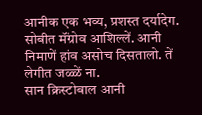आनीक एक भव्य, प्रशस्त दर्यादेग. सोबीत मॅंग्रोव आशिल्लें. आनी निमाणें हांव असोच दिसतालो. तें लेगीत जळ्ळें ना.
सान क्रिस्टोबाल आनी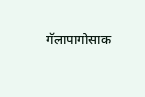गॅलापागोसाक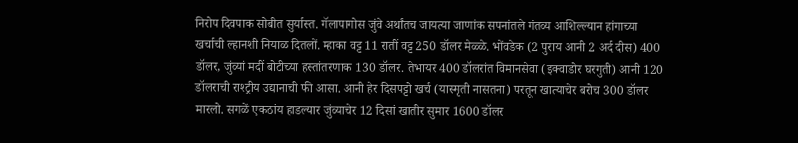निरोप दिवपाक सोबीत सुर्यास्त. गॅलापागोस जुंवे अर्थांतच जायत्या जाणांक सपनांतले गंतव्य आशिल्ल्यान हांगाच्या खर्चाची ल्हानशी नियाळ दितलों. म्हाका वट्ट 11 रातीं वट्ट 250 डॉलर मेळ्ळे. भोंवडेक (2 पुराय आनी 2 अर्द दीस) 400 डॉलर, जुंव्यां मदीं बोटीच्या हस्तांतरणाक 130 डॉलर. तेभायर 400 डॉलरांत विमानसेवा (इक्वाडोर घरगुती) आनी 120 डॉलराची राश्ट्रीय उद्यानाची फी आसा. आनी हेर दिसपट्टो खर्च (यास्मृती नासतना) परतून खात्याचेर बरोच 300 डॉलर मारलो. सगळें एकठांय हाडल्यार जुंव्याचेर 12 दिसां खातीर सुमार 1600 डॉलर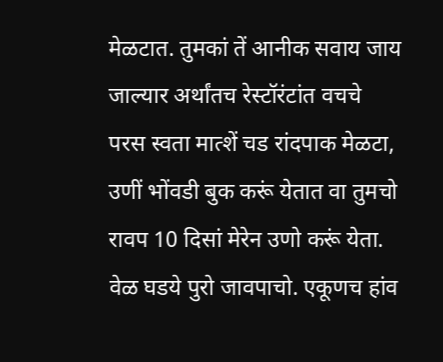मेळटात. तुमकां तें आनीक सवाय जाय जाल्यार अर्थांतच रेस्टॉरंटांत वचचे परस स्वता मात्शें चड रांदपाक मेळटा, उणीं भोंवडी बुक करूं येतात वा तुमचो रावप 10 दिसां मेरेन उणो करूं येता. वेळ घडये पुरो जावपाचो. एकूणच हांव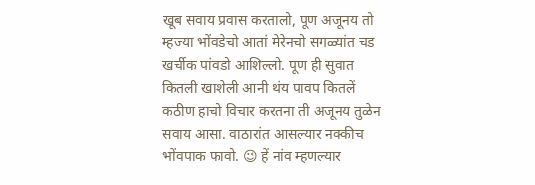खूब सवाय प्रवास करतालो, पूण अजूनय तो म्हज्या भोंवडेचो आतां मेरेनचो सगळ्यांत चड खर्चीक पांवडो आशिल्लो. पूण ही सुवात कितली खाशेली आनी थंय पावप कितलें कठीण हाचो विचार करतना ती अजूनय तुळेन सवाय आसा. वाठारांत आसल्यार नक्कीच भोंवपाक फावो. 😉 हें नांव म्हणल्यार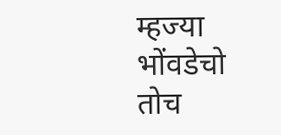म्हज्या भोंवडेचो तोच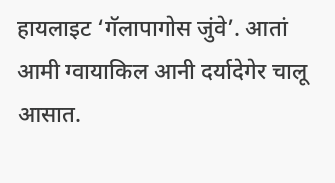हायलाइट ‘गॅलापागोस जुंवे’. आतां आमी ग्वायाकिल आनी दर्यादेगेर चालू आसात.